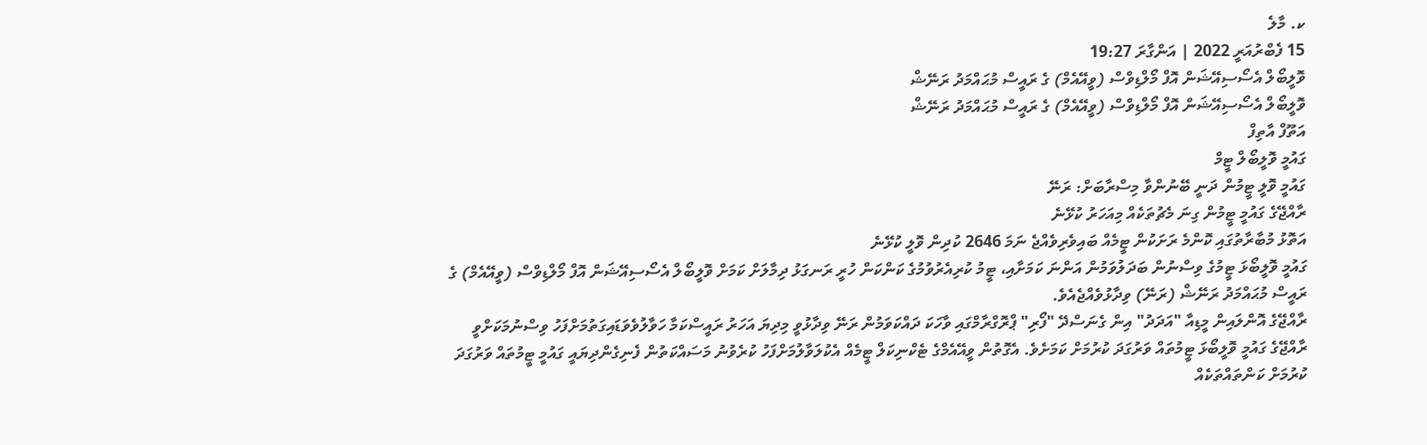ކ. މާލެ
15 ފެބްރުއަރީ 2022 | އަންގާރަ 19:27
ވޮލީބޯލް އެސޯސިއޭޝަން އޮފް މޯލްޑިވްސް (ވީއޭއެމް) ގެ ރައީސް މުޙައްމަދު ރަނޭޝް
ވޮލީބޯލް އެސޯސިއޭޝަން އޮފް މޯލްޑިވްސް (ވީއޭއެމް) ގެ ރައީސް މުޙައްމަދު ރަނޭޝް
އަތޫފް އާތިފް
ގައުމީ ވޮލީބޯލް ޓީމް
ގައުމީ ވޮލީ ޓީމުން ދަނީ ބޭނުންވާ މިސްރާބަށް: ރަނޭ
ރާއްޖޭގެ ގައުމީ ޓީމުން ގިނަ މެޗުތަކެއް މިއަހަރު ކުޅޭނެ
އަތޮޅު މުބާރާތުގައި ކޮންމެ ރަށަކުން ޓީމެއް ބައިވެރިވެއްޖެ ނަމަ 2646 ކުދިން ވޮލީ ކުޅޭނެ
ގައުމީ ވޮލީބޯޅަ ޓީމުގެ ވިސްނުން ބަދަލުވަމުން އަންނަ ކަމަށާއި، ޓީމު ކުރިއެރުވުމުގެ ކަންކަން ހުރީ ރަނގަޅު ދިމާލަށް ކަމަށް ވޮލީބޯލް އެސޯސިއޭޝަން އޮފް މޯލްޑިވްސް (ވީއޭއެމް) ގެ ރައީސް މުޙައްމަދު ރަނޭޝް (ރަނޭ) ވިދާޅުވެއްޖެއެވެ.
ރާއްޖޭގެ އޮންލައިން މީޑިއާ "އަދަދު" އިން ގެނަސްދޭ "ފޯރި" ޕްރޮގްރާމްގައި ވާހަކަ ދައްކަވަމުން ރަނޭ ވިދާޅުވީ މިދިޔަ އަހަރު ރައީސްކަމާ ހަވާލުވެވަޑައިގަތުމަށްފަހު ވިސްނުމަކަށްވީ ރާއްޖޭގެ ގައުމީ ވޮލީބޯޅަ ޓީމުތައް ވަރުގަދަ ކުރުމަށް ކަމަށެވެ. އެގޮތުން ވީއޭއެމްގެ ޓެކްނިކަލް ޓީމެއް އެކުލަވާލުމަށްފަހު ކުރެވުނު މަސައްކަތުން ފެނިގެންދިޔައީ ގައުމީ ޓީމުތައް ވަރުގަދަ ކުރުމަށް ކަންތައްތަކެއް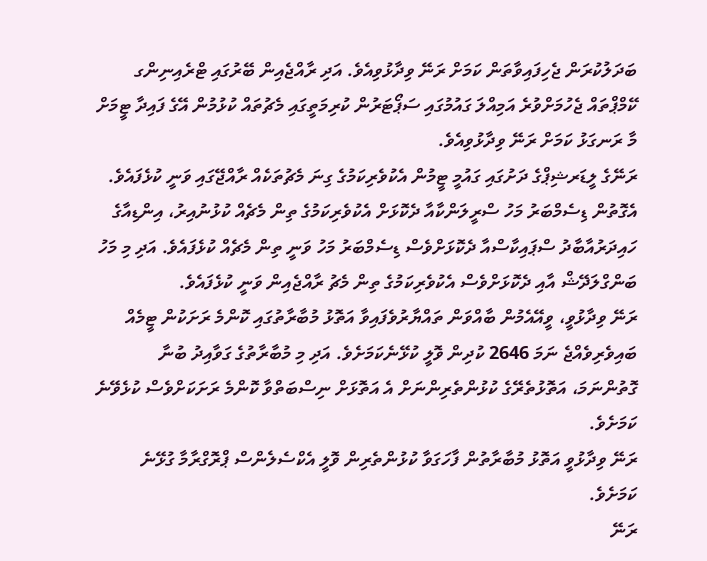ބަދަލުކުރަން ޖެހިފައިވާތަން ކަމަށް ރަނޭ ވިދާޅުވިއެވެ. އަދި ރާއްޖެއިން ބޭރުގައި ޓްރެއިނިންގ ކޭމްޕްތައް ޖެހުމަށްވުރެ އަމިއްލަ ގައުމުގައި ސަޕޯޓަރުން ކުރިމަތީގައި މެޗުތައް ކުޅުމުން އޭގެ ފައިދާ ޓީމަށް މާ ރަނގަޅު ކަމަށް ރަނޭ ވިދާޅުވިއެވެ.
ރަނޭގެ ލީޑަރޝިޕްގެ ދަށުގައި ގައުމީ ޓީމުން އެކުވެރިކަމުގެ ގިނަ މެޗުތަކެއް ރާއްޖޭގައި ވަނީ ކުޅެފައެވެ. އެގޮތުން ޑިސެމްބަރު މަހު ސްރީލަންކާއާ ދެކޮޅަށް އެކުވެރިކަމުގެ ތިން މެޗެއް ކުޅުނުއިރު، އިންޑިއާގެ ހައިދަރުއާބާދު ސްޕައިކާސްއާ ދެކޮޅަށްވެސް ޑިސެމްބަރު މަހު ވަނީ ތިން މެޗެއް ކުޅެފައެވެ. އަދި މި މަހު ބަންގްލަދޭޝް އާއި ދެކޮޅަށްވެސް އެކުވެރިކަމުގެ ތިން މެޗު ރާއްޖެއިން ވަނީ ކުޅެފައެވެ.
ރަނޭ ވިދާޅުވީ، ވީއޭއެމުން ބާއްވަން ތައްޔާރުވެފައިވާ އަތޮޅު މުބާރާތުގައި ކޮންމެ ރަށަކުން ޓީމެއް ބައިވެރިވެއްޖެ ނަމަ 2646 ކުދިން ވޮލީ ކުޅޭނެކަމަށެވެ. އަދި މި މުބާރާތުގެ ގަވާއިދު ބުނާ ގޮތުންނަމަ، އަތޮޅުތެރޭގެ ކުޅުންތެރިންނަށް އެ އަތޮޅަށް ނިސްބަތްވާ ކޮންމެ ރަށަކަށްވެސް ކުޅެވޭނެ ކަމަށެވެ.
ރަނޭ ވިދާޅުވީ އަތޮޅު މުބާރާތުން ފާހަގަވާ ކުޅުންތެރިން ވޮލީ އެކްސެލެންސް ޕްރޮގްރާމާ ގުޅޭނެ ކަމަށެވެ.
ރަނޭ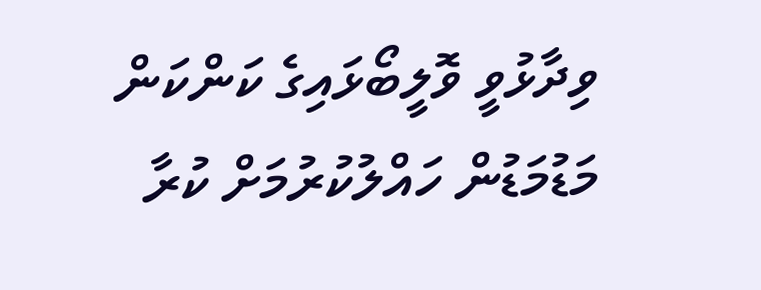ވިދާޅުވީ ވޮލީބޯޅައިގެ ކަންކަން މަޑުމަޑުން ހައްލުކުރުމަށް ކުރާ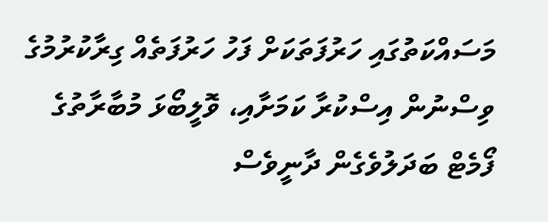މަސައްކަތުގައި ހަރުފަތަކަށް ފަހު ހަރުފަތެއް ގިރާކުރުމުގެ ވިސްނުން އިސްކުރާ ކަމަށާއި، ވޮލީބޯޅަ މުބާރާތުގެ ފޯމެޓް ބަދަލުވެގެން ދާނީވެސް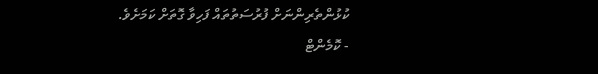ކުޅުންތެރިންނަށް ފުރުސަތުތައް ފަހިވާ ގޮތަށް ކަމަށެވެ.
- ކޮމެންޓް